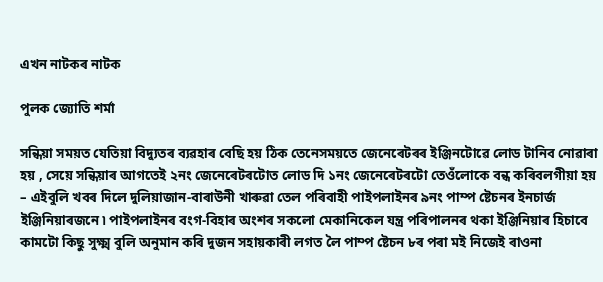এখন নাটকৰ নাটক

পুলক জ্যোতি শৰ্মা

সন্ধিয়া সময়ত যেতিয়া বিদ্যুতৰ ব্যৱহাৰ বেছি হয় ঠিক তেনেসময়তে জেনেৰেটৰৰ ইঞ্জিনটোৱে লোড টানিব নোৱাৰা হয় , সেয়ে সন্ধিয়াৰ আগতেই ২নং জেনেৰেটৰটোত লোড দি ১নং জেনেৰেটৰটো তেওঁলোকে বন্ধ কৰিবলগীয়া হয় – এইবুলি খবৰ দিলে দুলিয়াজান-বাৰাউনী খাৰুৱা তেল পৰিবাহী পাইপলাইনৰ ৯নং পাম্প ষ্টেচনৰ ইনচাৰ্জ ইঞ্জিনিয়াৰজনে ৷ পাইপলাইনৰ বংগ-বিহাৰ অংশৰ সকলো মেকানিকেল যন্ত্ৰ পৰিপালনৰ থকা ইঞ্জিনিয়াৰ হিচাবে কামটো কিছু সুক্ষ্ম বুলি অনুমান কৰি দুজন সহায়কাৰী লগত লৈ পাম্প ষ্টেচন ৮ৰ পৰা মই নিজেই ৰাওনা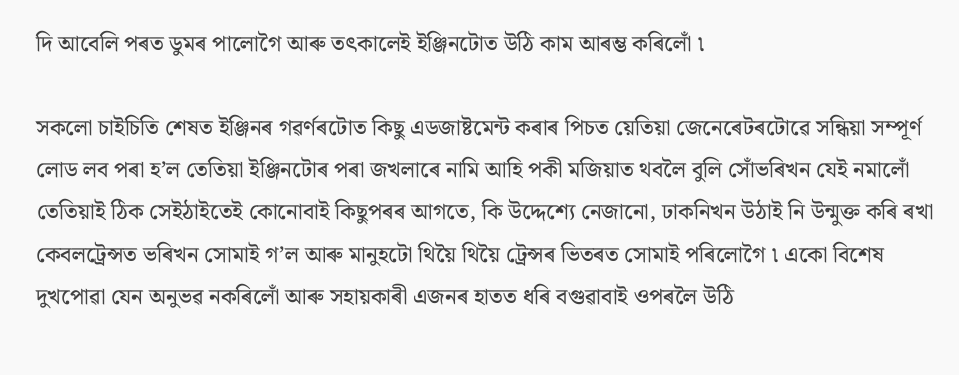দি আবেলি পৰত ডুমৰ পালোগৈ আৰু তৎকালেই ইঞ্জিনটোত উঠি কাম আৰম্ভ কৰিলোঁ ৷

সকলো চাইচিতি শেষত ইঞ্জিনৰ গৱৰ্ণৰটোত কিছু এডজাষ্টমেন্ট কৰাৰ পিচত য়েতিয়া জেনেৰেটৰটোৱে সন্ধিয়া সম্পূৰ্ণ লোড লব পৰা হ’ল তেতিয়া ইঞ্জিনটোৰ পৰা জখলাৰে নামি আহি পকী মজিয়াত থবলৈ বুলি সোঁভৰিখন যেই নমালোঁ তেতিয়াই ঠিক সেইঠাইতেই কোনোবাই কিছুপৰৰ আগতে, কি উদ্দেশ্যে নেজানো, ঢাকনিখন উঠাই নি উন্মুক্ত কৰি ৰখা কেবলট্ৰেন্সত ভৰিখন সোমাই গ’ল আৰু মানুহটো থিয়ৈ থিয়ৈ ট্ৰেন্সৰ ভিতৰত সোমাই পৰিলোগৈ ৷ একো বিশেষ দুখপোৱা যেন অনুভৱ নকৰিলোঁ আৰু সহায়কাৰী এজনৰ হাতত ধৰি বগুৱাবাই ওপৰলৈ উঠি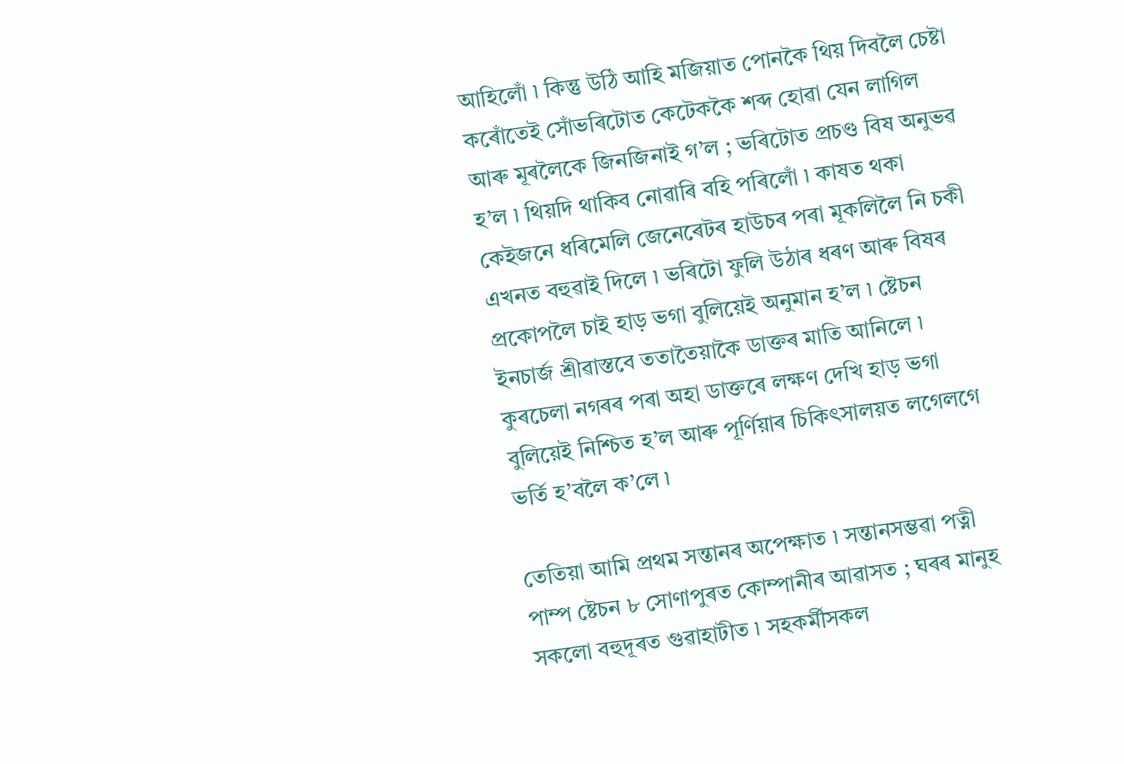আহিলোঁ ৷ কিন্তু উঠি আহি মজিয়াত পোনকৈ থিয় দিবলৈ চেষ্টা কৰোঁতেই সোঁভৰিটোত কেটেককৈ শব্দ হোৱা যেন লাগিল আৰু মূৰলৈকে জিনজিনাই গ’ল ; ভৰিটোত প্ৰচণ্ড বিষ অনুভৱ হ’ল ৷ থিয়দি থাকিব নোৱাৰি বহি পৰিলোঁ ৷ কাষত থকা কেইজনে ধৰিমেলি জেনেৰেটৰ হাউচৰ পৰা মূকলিলৈ নি চকী এখনত বহুৱাই দিলে ৷ ভৰিটো ফুলি উঠাৰ ধৰণ আৰু বিষৰ প্ৰকোপলৈ চাই হাড় ভগা বুলিয়েই অনুমান হ’ল ৷ ষ্টেচন ইনচাৰ্জ শ্ৰীৱাস্তবে ততাতৈয়াকৈ ডাক্তৰ মাতি আনিলে ৷ কুৰচেলা নগৰৰ পৰা অহা ডাক্তৰে লক্ষণ দেখি হাড় ভগা বুলিয়েই নিশ্চিত হ’ল আৰু পূৰ্ণিয়াৰ চিকিৎসালয়ত লগেলগে ভৰ্তি হ’বলৈ ক’লে ৷

তেতিয়া আমি প্ৰথম সন্তানৰ অপেক্ষাত ৷ সন্তানসম্ভৱা পত্নী পাম্প ষ্টেচন ৮ সোণাপুৰত কোম্পানীৰ আৱাসত ; ঘৰৰ মানুহ সকলো বহুদূৰত গুৱাহাটীত ৷ সহকৰ্মীসকল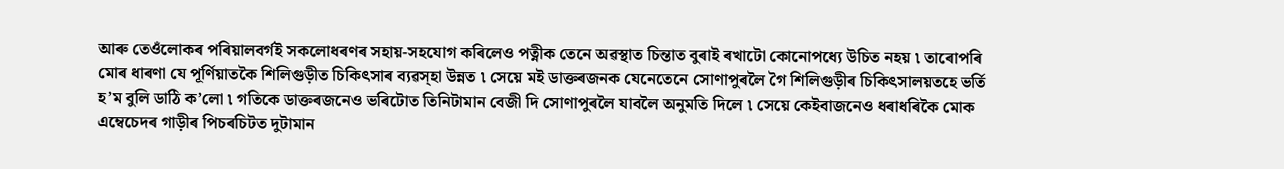আৰু তেওঁলোকৰ পৰিয়ালবৰ্গই সকলোধৰণৰ সহায়-সহযোগ কৰিলেও পত্নীক তেনে অৱস্থাত চিন্তাত বুৰাই ৰখাটো কোনোপধ্যে উচিত নহয় ৷ তাৰোপৰি মোৰ ধাৰণা যে পূৰ্ণিয়াতকৈ শিলিগুড়ীত চিকিৎসাৰ ব্যৱস্হা উন্নত ৷ সেয়ে মই ডাক্তৰজনক যেনেতেনে সোণাপুৰলৈ গৈ শিলিগুড়ীৰ চিকিৎসালয়তহে ভৰ্তি হ’ম বুলি ডাঠি ক’লো ৷ গতিকে ডাক্তৰজনেও ভৰিটোত তিনিটামান বেজী দি সোণাপুৰলৈ যাবলৈ অনুমতি দিলে ৷ সেয়ে কেইবাজনেও ধৰাধৰিকৈ মোক এম্বেচেদৰ গাড়ীৰ পিচৰচিটত দুটামান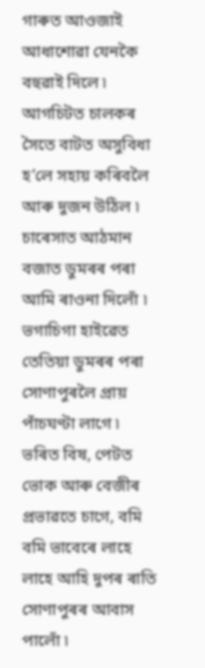গাৰুত আওজাই আধাশোৱা যেনকৈ বহুৱাই দিলে ৷ আগচিটত চালকৰ সৈতে বাটত অসুবিধা হ’লে সহায় কৰিবলৈ আৰু দুজন উঠিল ৷ চাৰেসাত আঠমান বজাত ডুমৰৰ পৰা আমি ৰাওনা দিলোঁ ৷ ভগাচিগা হাইৱেত তেতিয়া ডুমৰৰ পৰা সোণাপুৰলৈ প্ৰায় পাঁচঘণ্টা লাগে ৷ ভৰিত বিষ, পেটত ভোক আৰু বেজীৰ প্ৰভাৱতে চাগে, বমি বমি ভাবেৰে লাহে লাহে আহি দুপৰ ৰাতি সোণাপুৰৰ আবাস পালোঁ ৷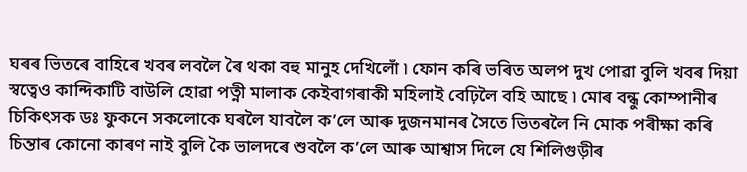ঘৰৰ ভিতৰে বাহিৰে খবৰ লবলৈ ৰৈ থকা বহু মানুহ দেখিলোঁ ৷ ফোন কৰি ভৰিত অলপ দুখ পোৱা বুলি খবৰ দিয়া স্বত্বেও কান্দিকাটি বাউলি হোৱা পত্নী মালাক কেইবাগৰাকী মহিলাই বেঢ়িলৈ বহি আছে ৷ মোৰ বন্ধু কোম্পানীৰ চিকিৎসক ডঃ ফুকনে সকলোকে ঘৰলৈ যাবলৈ ক’লে আৰু দুজনমানৰ সৈতে ভিতৰলৈ নি মোক পৰীক্ষা কৰি চিন্তাৰ কোনো কাৰণ নাই বুলি কৈ ভালদৰে শুবলৈ ক’লে আৰু আশ্বাস দিলে যে শিলিগুড়ীৰ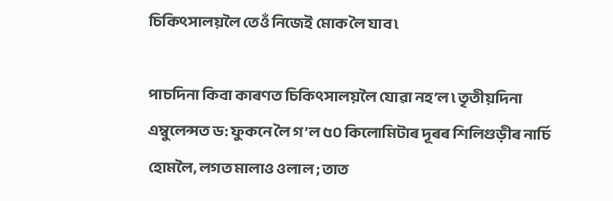চিকিৎসালয়লৈ তেওঁ নিজেই মোক লৈ যাব ৷

পাচদিনা কিবা কাৰণত চিকিৎসালয়লৈ যোৱা নহ’ল ৷ তৃতীয়দিনা এম্বুলেন্সত ড: ফুকনে লৈ গ’ল ৫০ কিলোমিটাৰ দূৰৰ শিলিগুড়ীৰ নাৰ্চি হোমলৈ, লগত মালাও ওলাল ; তাত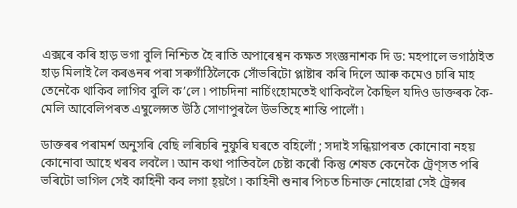এক্সৰে কৰি হাড় ভগা বুলি নিশ্চিত হৈ ৰাতি অপাৰেশ্বন কক্ষত সংজ্ঞনাশক দি ড: মহপালে ভগাঠাইত হাড় মিলাই লৈ কৰঙনৰ পৰা সৰুগাঁঠিলৈকে সোঁভৰিটো প্লাষ্টাৰ কৰি দিলে আৰু কমেও চাৰি মাহ তেনেকৈ থাকিব লাগিব বুলি ক’লে ৷ পাচদিনা নাৰ্চিংহোমতেই থাকিবলৈ কৈছিল যদিও ডাক্তৰক কৈ-মেলি আবেলিপৰত এম্বুলেন্সত উঠি সোণাপুৰলৈ উভতিহে শান্তি পালোঁ ৷

ডাক্তৰৰ পৰামৰ্শ অনুসৰি বেছি লৰিচৰি নুফুৰি ঘৰতে বহিলোঁ ; সদাই সন্ধিয়াপৰত কোনোবা নহয় কোনোবা আহে খৰব লবলৈ ৷ আন কথা পাতিবলৈ চেষ্টা কৰোঁ কিন্তু শেষত কেনেকৈ ট্ৰেণ্সত পৰি ভৰিটো ভাগিল সেই কাহিনী কব লগা হ্য়গৈ ৷ কাহিনী শুনাৰ পিচত চিনাক্ত নোহোৱা সেই ট্ৰেন্সৰ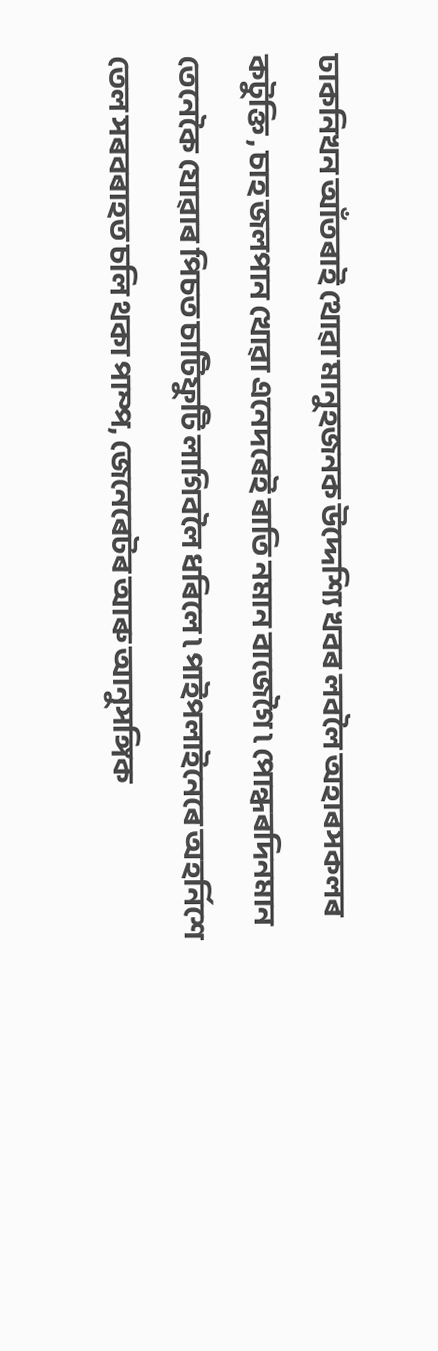ঢাকনিখন আঁতৰাই থোৱা মানুহজনক উদ্দেশ্যি খবৰ লবলৈ অহাৰসকলৰ কটুক্তি , চাহ জলপান খোৱা এনেদৰেই ৰাতি নমান বাজেগৈ ৷ পোন্ধৰদিনমান তেনেকৈ যোৱাৰ পিচত চাটিফুটি লাগিবলৈ ধৰিলে ৷ পাইপলাইনেৰে অহৰ্নিশে তেল সৰবৰাহত চলি থকা পাম্প, জেনেৰেটৰ আৰু আনুসঙ্গিক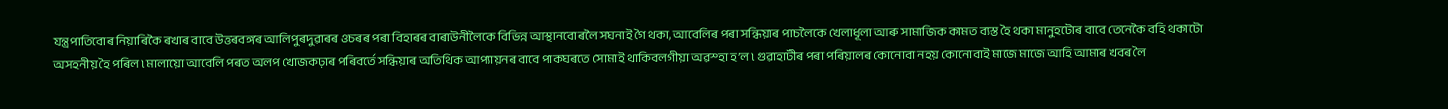যন্ত্ৰপাতিবোৰ নিয়াৰিকৈ ৰখাৰ বাবে উত্তৰবঙ্গৰ আলিপুৰদুৱাৰৰ ওচৰৰ পৰা বিহাৰৰ বাৰাউনীলৈকে বিভিন্ন আস্থানবোৰলৈ সঘনাই গৈ থকা, আবেলিৰ পৰা সন্ধিয়াৰ পাচলৈকে খেলাধূলা আৰু সামাজিক কামত ব্যস্ত হৈ থকা মানুহটোৰ বাবে তেনেকৈ বহি থকাটো অসহনীয় হৈ পৰিল ৷ মালায়ো আবেলি পৰত অলপ খোজকঢ়াৰ পৰিবৰ্তে সন্ধিয়াৰ অতিথিক আপ্যায়নৰ বাবে পাকঘৰতে সোমাই থাকিবলগীয়া অৱস্হা হ’ল ৷ গুৱাহাটীৰ পৰা পৰিয়ালৰ কোনোবা নহয় কোনোবাই মাজে মাজে আহি আমাৰ খবৰ লৈ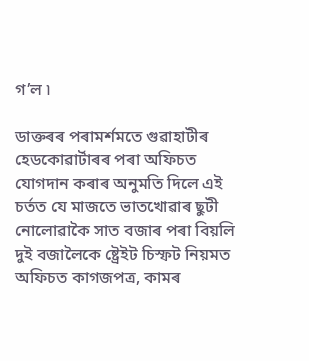গ’ল ৷

ডাক্তৰৰ পৰামৰ্শমতে গুৱাহাটীৰ হেডকোৱাৰ্টাৰৰ পৰা অফিচত যোগদান কৰাৰ অনুমতি দিলে এই চৰ্তত যে মাজতে ভাতখোৱাৰ ছুটী নোলোৱাকৈ সাত বজাৰ পৰা বিয়লি দুই বজালৈকে ষ্ট্ৰেইট চিস্ফট নিয়মত অফিচত কাগজপত্ৰ, কামৰ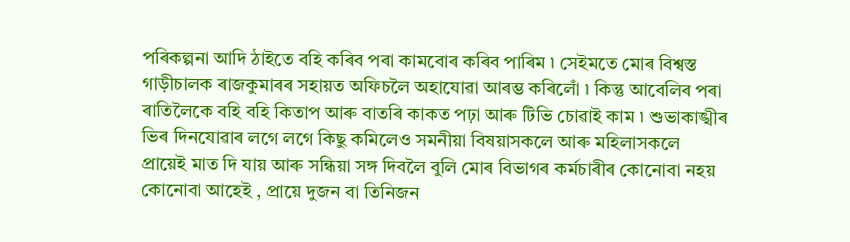পৰিকল্পনা আদি ঠাইতে বহি কৰিব পৰা কামবোৰ কৰিব পাৰিম ৷ সেইমতে মোৰ বিশ্বস্ত গাড়ীচালক ৰাজকুমাৰৰ সহায়ত অফিচলৈ অহাযোৱা আৰম্ভ কৰিলোঁ ৷ কিন্তু আবেলিৰ পৰা ৰাতিলৈকে বহি বহি কিতাপ আৰু বাতৰি কাকত পঢ়া আৰু টিভি চোৱাই কাম ৷ শুভাকাঙ্খীৰ ভিৰ দিনযোৱাৰ লগে লগে কিছু কমিলেও সমনীয়া বিষয়াসকলে আৰু মহিলাসকলে প্ৰায়েই মাত দি যায় আৰু সন্ধিয়া সঙ্গ দিবলৈ বুলি মোৰ বিভাগৰ কৰ্মচাৰীৰ কোনোবা নহয় কোনোবা আহেই , প্ৰায়ে দুজন বা তিনিজন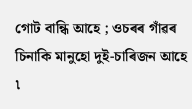গোট বান্ধি আহে ; ওচৰৰ গাঁৱৰ চিনাকি মানুহো দুই-চাৰিজন আহে ৷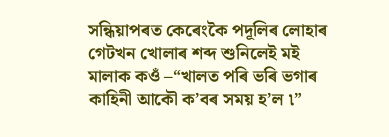সন্ধিয়াপৰত কেৰেংকৈ পদূলিৰ লোহাৰ গেটখন খোলাৰ শব্দ শুনিলেই মই মালাক কওঁ –“খালত পৰি ভৰি ভগাৰ কাহিনী আকৌ ক’বৰ সময় হ’ল ৷”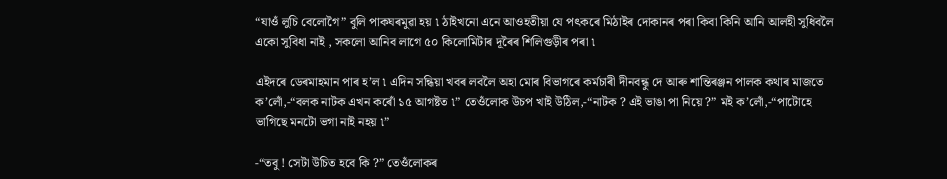“যাওঁ লুচি বেলোগৈ” বুলি পাকঘৰমুৱা হয় ৷ ঠাইখনো এনে আওহতীয়া যে পৎকৰে মিঠাইৰ দোকানৰ পৰা কিবা কিনি আনি আলহী সুধিবলৈ একো সুবিধা নাই , সকলো আনিব লাগে ৫০ কিলোমিটাৰ দূৰৈৰ শিলিগুড়ীৰ পৰা ৷

এইদৰে ডেৰমাহমান পাৰ হ’ল ৷ এদিন সন্ধিয়া খবৰ লবলৈ অহা মোৰ বিভাগৰে কৰ্মচাৰী দীনবন্ধু দে আৰু শান্তিৰঞ্জন পালক কথাৰ মাজতে ক’লোঁ,-“বলক নাটক এখন কৰোঁ ১৫ আগষ্টত ৷” তেওঁলোক উচপ খাই উঠিল,-“নাটক ? এই ভাঙা পা নিয়ে ?” মই ক’লোঁ,-“পাটোহে ভাগিছে মনটো ভগা নাই নহয় ৷”

-“তবু ! সেটা উচিত হবে কি ?” তেওঁলোকৰ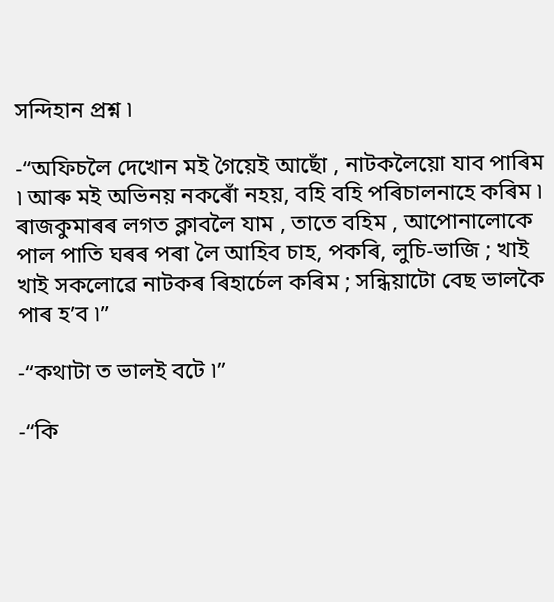সন্দিহান প্ৰশ্ন ৷

-“অফিচলৈ দেখোন মই গৈয়েই আছোঁ , নাটকলৈয়ো যাব পাৰিম ৷ আৰু মই অভিনয় নকৰোঁ নহয়, বহি বহি পৰিচালনাহে কৰিম ৷ ৰাজকুমাৰৰ লগত ক্লাবলৈ যাম , তাতে বহিম , আপোনালোকে পাল পাতি ঘৰৰ পৰা লৈ আহিব চাহ, পকৰি, লুচি-ভাজি ; খাই খাই সকলোৱে নাটকৰ ৰিহাৰ্চেল কৰিম ; সন্ধিয়াটো বেছ ভালকৈ পাৰ হ’ব ৷”

-“কথাটা ত ভালই বটে ৷”

-“কি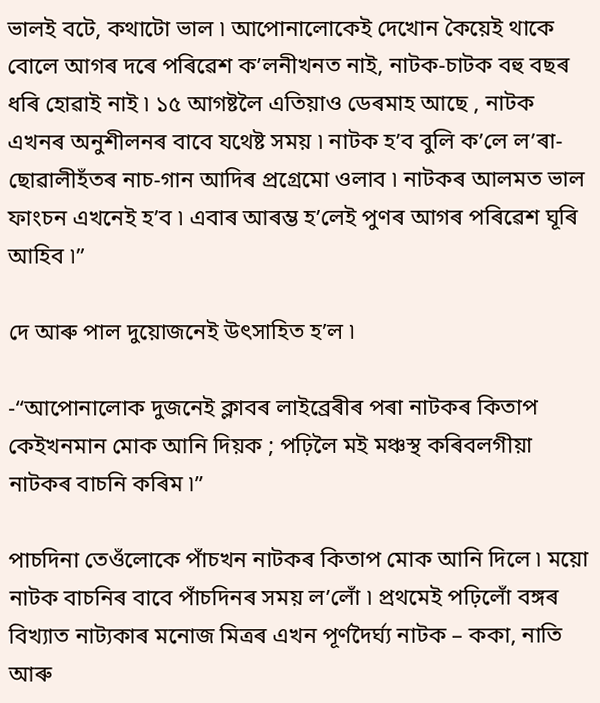ভালই বটে, কথাটো ভাল ৷ আপোনালোকেই দেখোন কৈয়েই থাকে বোলে আগৰ দৰে পৰিৱেশ ক’লনীখনত নাই, নাটক-চাটক বহু বছৰ ধৰি হোৱাই নাই ৷ ১৫ আগষ্টলৈ এতিয়াও ডেৰমাহ আছে , নাটক এখনৰ অনুশীলনৰ বাবে যথেষ্ট সময় ৷ নাটক হ’ব বুলি ক’লে ল’ৰা-ছোৱালীহঁতৰ নাচ-গান আদিৰ প্ৰগ্ৰেমো ওলাব ৷ নাটকৰ আলমত ভাল ফাংচন এখনেই হ’ব ৷ এবাৰ আৰম্ভ হ’লেই পুণৰ আগৰ পৰিৱেশ ঘূৰি আহিব ৷”

দে আৰু পাল দুয়োজনেই উৎসাহিত হ’ল ৷

-“আপোনালোক দুজনেই ক্লাবৰ লাইব্ৰেৰীৰ পৰা নাটকৰ কিতাপ কেইখনমান মোক আনি দিয়ক ; পঢ়িলৈ মই মঞ্চস্থ কৰিবলগীয়া নাটকৰ বাচনি কৰিম ৷”

পাচদিনা তেওঁলোকে পাঁচখন নাটকৰ কিতাপ মোক আনি দিলে ৷ ময়ো নাটক বাচনিৰ বাবে পাঁচদিনৰ সময় ল’লোঁ ৷ প্ৰথমেই পঢ়িলোঁ বঙ্গৰ বিখ্যাত নাট্যকাৰ মনোজ মিত্ৰৰ এখন পূৰ্ণদৈৰ্ঘ্য নাটক – ককা, নাতি আৰু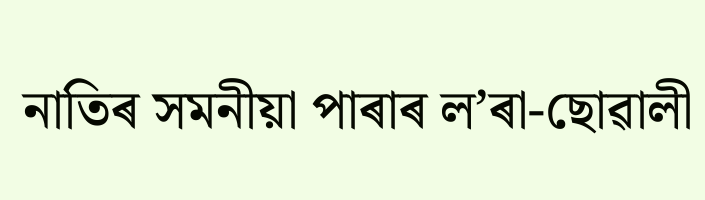নাতিৰ সমনীয়া পাৰাৰ ল’ৰা-ছোৱালী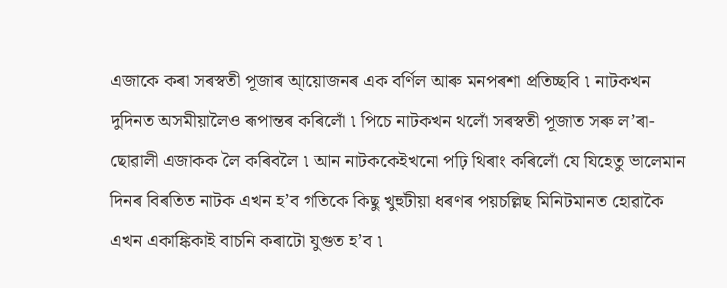এজাকে কৰা সৰস্বতী পূজাৰ আ্য়োজনৰ এক বৰ্ণিল আৰু মনপৰশা প্ৰতিচ্ছবি ৷ নাটকখন দুদিনত অসমীয়ালৈও ৰূপান্তৰ কৰিলোঁ ৷ পিচে নাটকখন থলোঁ সৰস্বতী পূজাত সৰু ল’ৰা-ছোৱালী এজাকক লৈ কৰিবলৈ ৷ আন নাটককেইখনো পঢ়ি থিৰাং কৰিলোঁ যে যিহেতু ভালেমান দিনৰ বিৰতিত নাটক এখন হ’ব গতিকে কিছু খুহুটীয়া ধৰণৰ পয়চল্লিছ মিনিটমানত হোৱাকৈ এখন একাঙ্কিকাই বাচনি কৰাটো যুগুত হ’ব ৷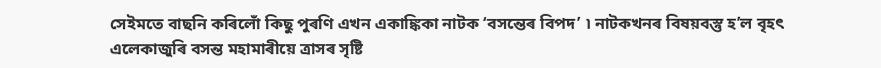সেইমতে বাছনি কৰিলোঁ কিছু পুৰণি এখন একাঙ্কিকা নাটক ‘বসন্তেৰ বিপদ’ ৷ নাটকখনৰ বিষয়বস্তু হ’ল বৃহৎ এলেকাজুৰি বসন্ত মহামাৰীয়ে ত্ৰাসৰ সৃষ্টি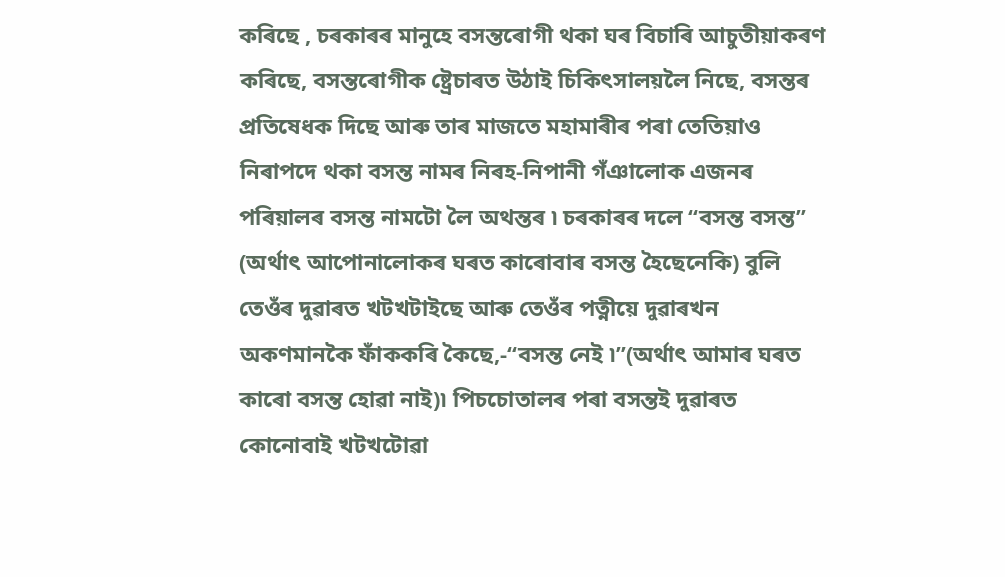কৰিছে , চৰকাৰৰ মানুহে বসন্তৰোগী থকা ঘৰ বিচাৰি আচুতীয়াকৰণ কৰিছে, বসন্তৰোগীক ষ্ট্ৰেচাৰত উঠাই চিকিৎসালয়লৈ নিছে, বসন্তৰ প্ৰতিষেধক দিছে আৰু তাৰ মাজতে মহামাৰীৰ পৰা তেতিয়াও নিৰাপদে থকা বসন্ত নামৰ নিৰহ-নিপানী গঁঞালোক এজনৰ পৰিয়ালৰ বসন্ত নামটো লৈ অথন্তৰ ৷ চৰকাৰৰ দলে “বসন্ত বসন্ত” (অৰ্থাৎ আপোনালোকৰ ঘৰত কাৰোবাৰ বসন্ত হৈছেনেকি) বুলি তেওঁৰ দুৱাৰত খটখটাইছে আৰু তেওঁৰ পত্নীয়ে দুৱাৰখন অকণমানকৈ ফাঁককৰি কৈছে,-“বসন্ত নেই ৷”(অৰ্থাৎ আমাৰ ঘৰত কাৰো বসন্ত হোৱা নাই)৷ পিচচোতালৰ পৰা বসন্তই দুৱাৰত কোনোবাই খটখটোৱা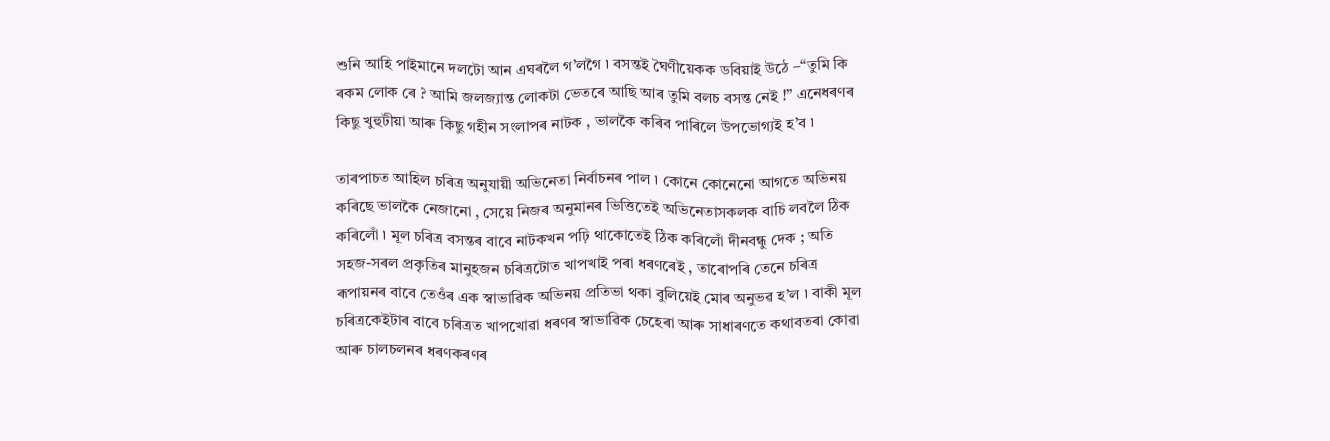শুনি আহি পাইমানে দলটো আন এঘৰলৈ গ’লগৈ ৷ বসন্তই ঘৈণীয়েকক ডবিয়াই উঠে –“তুমি কি ৰকম লোক ৰে ? আমি জলজ্যান্ত লোকটা ভেতৰে আছি আৰ তুমি বলচ বসন্ত নেই !” এনেধৰণৰ কিছু খুহুটীয়া আৰু কিছু গহীন সংলাপৰ নাটক , ভালকৈ কৰিব পাৰিলে উপভোগ্যই হ’ব ৷

তাৰপাচত আহিল চৰিত্ৰ অনুযায়ী অভিনেতা নিৰ্বাচনৰ পাল ৷ কোনে কোনেনো আগতে অভিনয় কৰিছে ভালকৈ নেজানো , সেয়ে নিজৰ অনুমানৰ ভিত্তিতেই অভিনেতাসকলক বাচি লবলৈ ঠিক কৰিলোঁ ৷ মূল চৰিত্ৰ বসন্তৰ বাবে নাটকখন পঢ়ি থাকোতেই ঠিক কৰিলোঁ দীনবন্ধু দেক ; অতি সহজ-সৰল প্ৰকৃতিৰ মানুহজন চৰিত্ৰটোত খাপখাই পৰা ধৰণৰেই , তাৰোপৰি তেনে চৰিত্ৰ ৰূপায়নৰ বাবে তেওঁৰ এক স্বাভাৱিক অভিনয় প্ৰতিভা থকা বুলিয়েই মোৰ অনুভৱ হ’ল ৷ বাকী মূল চৰিত্ৰকেইটাৰ বাবে চৰিত্ৰত খাপখোৱা ধৰণৰ স্বাভাৱিক চেহেৰা আৰু সাধাৰণতে কথাবতৰা কোৱা আৰু চালচলনৰ ধৰণকৰণৰ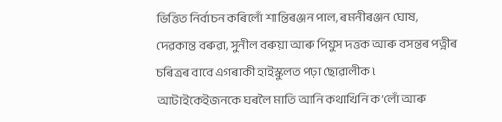ভিত্তিত নিৰ্বাচন কৰিলোঁ শান্তিৰঞ্জন পাল, ৰমনীৰঞ্জন ঘোষ, দেৱকান্ত বৰুৱা, সুনীল বৰুয়া আৰু পিযুস দত্তক আৰু বসন্তৰ পত্নীৰ চৰিত্ৰৰ বাবে এগৰাকী হাইস্কুলত পঢ়া ছোৱালীক ৷ আটাইকেইজনকে ঘৰলৈ মাতি আনি কথাখিনি ক’লোঁ আৰু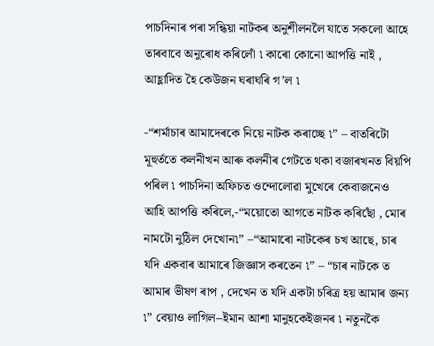পাচদিনাৰ পৰা সন্ধিয়া নাটকৰ অনুশীলনলৈ যাতে সকলো আহে তাৰবাবে অনুৰোধ কৰিলোঁ ৷ কাৰো কোনো আপত্তি নাই , আহ্লাদিত হৈ কেউজন ঘৰাঘৰি গ’ল ৷

-“শৰ্মাচাৰ আমাদেৰকে নিয়ে নাটক কৰাচ্ছে ৷” – বাতৰিটো মূহুৰ্ততে কলনীখন আৰু কলনীৰ গেটতে থকা বজাৰখনত বিয়পি পৰিল ৷ পাচদিনা অফিচত ওন্দোলোৱা মুখেৰে কেবাজনেও আহি আপত্তি কৰিলে,-“ময়োতো আগতে নাটক কৰিছোঁ , মোৰ নামটো নুঠিল দেখোন৷” –“আমাৰো নাটকেৰ চখ আছে, চাৰ যদি একবাৰ আমাৰে জিজ্ঞাস কৰতেন ৷” – “চাৰ নাটকে ত আমাৰ ভীষণ ৰাপ , দেখেন ত যদি একটা চৰিত্ৰ হয় আমাৰ জন্য ৷” বেয়াও লাগিল--ইমান আশা মানুহকেইজনৰ ৷ নতুনকৈ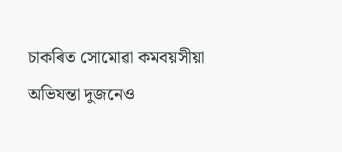চাকৰিত সোমোৱা কমবয়সীয়া অভিযন্তা দুজনেও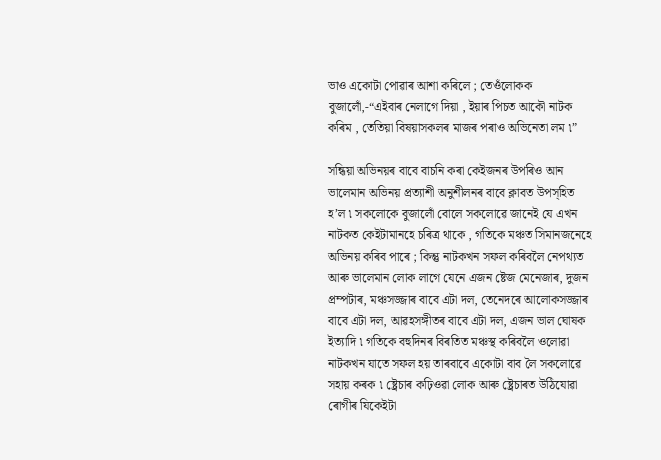ভাও একোটা পোৱাৰ আশা কৰিলে ; তেওঁলোকক বুজালোঁ,-“এইবাৰ নেলাগে দিয়া , ইয়াৰ পিচত আকৌ নাটক কৰিম , তেতিয়া বিষয়াসকলৰ মাজৰ পৰাও অভিনেতা লম ৷”

সন্ধিয়া অভিনয়ৰ বাবে বাচনি কৰা কেইজনৰ উপৰিও আন ভালেমান অভিনয় প্ৰত্যাশী অনুশীলনৰ বাবে ক্লাবত উপস্হিত হ’ল ৷ সকলোকে বুজালোঁ বোলে সকলোৱে জানেই যে এখন নাটকত কেইটামানহে চৰিত্ৰ থাকে , গতিকে মঞ্চত সিমানজনেহে অভিনয় কৰিব পাৰে ; কিন্তু নাটকখন সফল কৰিবলৈ নেপথ্যত আৰু ভালেমান লোক লাগে যেনে এজন ষ্টেজ মেনেজাৰ, দুজন প্ৰম্পটাৰ, মঞ্চসজ্জাৰ বাবে এটা দল, তেনেদৰে আলোকসজ্জাৰ বাবে এটা দল, আৱহসঙ্গীতৰ বাবে এটা দল, এজন ভাল ঘোষক ইত্যাদি ৷ গতিকে বহুদিনৰ বিৰতিত মঞ্চস্থ কৰিবলৈ ওলোৱা নাটকখন যাতে সফল হয় তাৰবাবে একোটা বাব লৈ সকলোৱে সহায় কৰক ৷ ষ্ট্ৰেচাৰ কঢ়িওৱা লোক আৰু ষ্ট্ৰেচাৰত উঠিযোৱা ৰোগীৰ যিকেইটা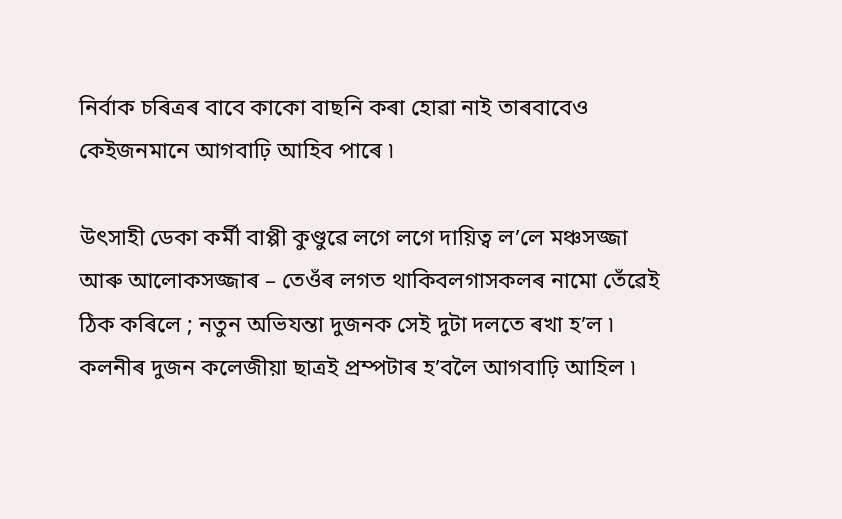নিৰ্বাক চৰিত্ৰৰ বাবে কাকো বাছনি কৰা হোৱা নাই তাৰবাবেও কেইজনমানে আগবাঢ়ি আহিব পাৰে ৷

উৎসাহী ডেকা কৰ্মী বাপ্পী কুণ্ডুৱে লগে লগে দায়িত্ব ল’লে মঞ্চসজ্জা আৰু আলোকসজ্জাৰ – তেওঁৰ লগত থাকিবলগাসকলৰ নামো তেঁৱেই ঠিক কৰিলে ; নতুন অভিযন্তা দুজনক সেই দুটা দলতে ৰখা হ’ল ৷ কলনীৰ দুজন কলেজীয়া ছাত্ৰই প্ৰম্পটাৰ হ’বলৈ আগবাঢ়ি আহিল ৷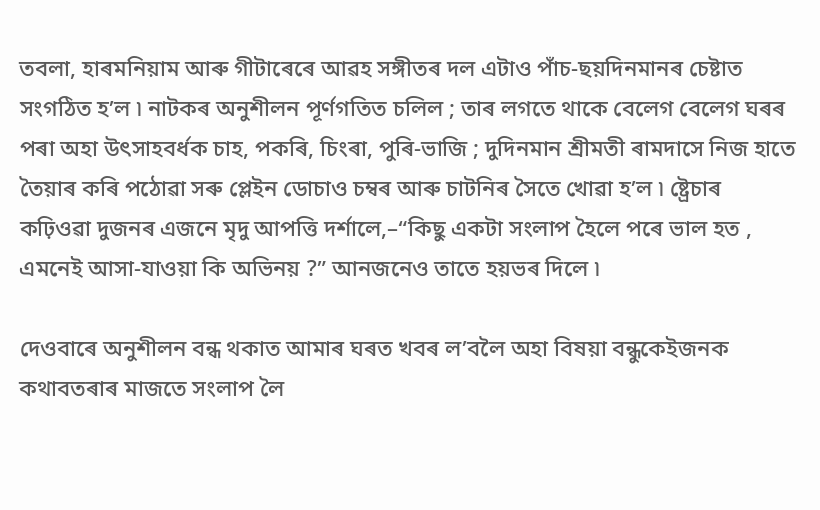তবলা, হাৰমনিয়াম আৰু গীটাৰেৰে আৱহ সঙ্গীতৰ দল এটাও পাঁচ-ছয়দিনমানৰ চেষ্টাত সংগঠিত হ’ল ৷ নাটকৰ অনুশীলন পূৰ্ণগতিত চলিল ; তাৰ লগতে থাকে বেলেগ বেলেগ ঘৰৰ পৰা অহা উৎসাহবৰ্ধক চাহ, পকৰি, চিংৰা, পুৰি-ভাজি ; দুদিনমান শ্ৰীমতী ৰামদাসে নিজ হাতে তৈয়াৰ কৰি পঠোৱা সৰু প্লেইন ডোচাও চম্বৰ আৰু চাটনিৰ সৈতে খোৱা হ’ল ৷ ষ্ট্ৰেচাৰ কঢ়িওৱা দুজনৰ এজনে মৃদু আপত্তি দৰ্শালে,–“কিছু একটা সংলাপ হৈলে পৰে ভাল হত , এমনেই আসা-যাওয়া কি অভিনয় ?” আনজনেও তাতে হয়ভৰ দিলে ৷

দেওবাৰে অনুশীলন বন্ধ থকাত আমাৰ ঘৰত খবৰ ল’বলৈ অহা বিষয়া বন্ধুকেইজনক কথাবতৰাৰ মাজতে সংলাপ লৈ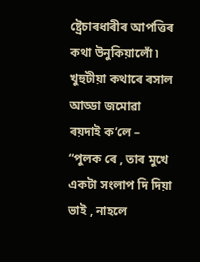ষ্ট্ৰেচাৰধাৰীৰ আপত্তিৰ কথা উনুকিয়ালোঁ ৷ খুহুটীয়া কথাৰে ৰসাল আড্ডা জমোৱা ৰয়দাই ক’লে – “পুলক ৰে , তাৰ মুখে একটা সংলাপ দি দিয়া ভাই , নাহলে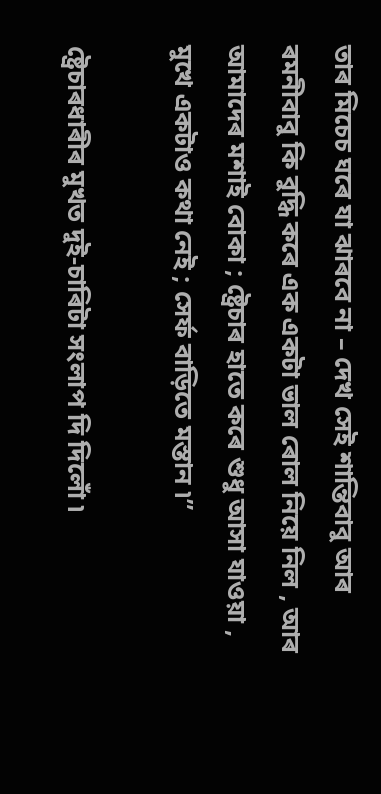তাৰ মিচেচ ঘৰে যা ঝাৰবে না – দেখ সেই শান্তিবাবু আৰ ৰমনীবাবু কি বুদ্ধি কৰে এক একটা ভাল ৰোল নিয়ে নিল , আৰ আমাদেৰ মশাই বোকা ; ষ্ট্ৰেচাৰ হাতে কৰে শুধু আসা যাওয়া , মুখে একটাও কথা নেই ; সেৰ্ফ বাড়িতে মস্তান ৷”

ষ্ট্ৰেচাৰধাৰীৰ মুখত দুই-চাৰিটা সংলাপ দি দিলোঁ ৷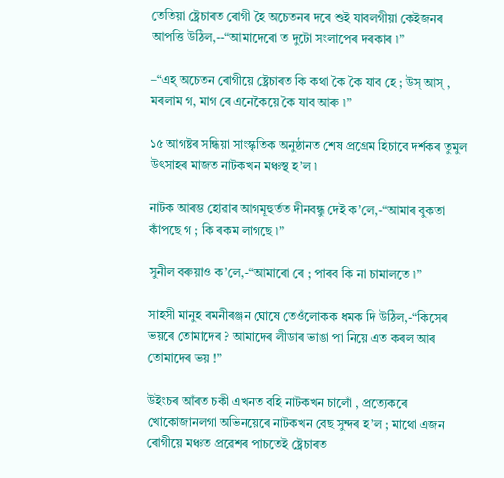তেতিয়া ষ্ট্ৰেচাৰত ৰোগী হৈ অচেতনৰ দৰে শুই যাবলগীয়া কেইজনৰ আপত্তি উঠিল,--“আমাদেৰো ত দুটো সংলাপেৰ দৰকাৰ ৷”

–“এহ্ অচেতন ৰোগীয়ে ষ্ট্ৰেচাৰত কি কথা কৈ কৈ যাব হে ; উস্ আস্ , মৰলাম গ, মাগ ৰে এনেকৈয়ে কৈ যাব আৰু ৷”

১৫ আগষ্টৰ সন্ধিয়া সাংস্কৃতিক অনুষ্ঠানত শেষ প্ৰগ্ৰেম হিচাবে দৰ্শকৰ তুমুল উৎসাহৰ মাজত নাটকখন মঞ্চস্থ হ’ল ৷

নাটক আৰম্ভ হোৱাৰ আগমূহুৰ্তত দীনবন্ধু দেই ক’লে,-“আমাৰ বুকতা কাঁপছে গ ; কি ৰকম লাগছে ৷”

সুনীল বৰুয়াও ক’লে,-“আমাৰো ৰে ; পাৰব কি না চামালতে ৷”

সাহসী মানুহ ৰমনীৰঞ্জন ঘোষে তেওঁলোকক ধমক দি উঠিল,-“কিসেৰ ভয়ৰে তোমাদেৰ ? আমাদেৰ লীডাৰ ভাঙা পা নিয়ে এত কৰল আৰ তোমাদেৰ ভয় !”

উইংচৰ আঁৰত চকী এখনত বহি নাটকখন চালোঁ , প্ৰত্যেকৰে খোকোজানলগা অভিনয়েৰে নাটকখন বেছ সুন্দৰ হ’ল ; মাথো এজন ৰোগীয়ে মঞ্চত প্ৰৱেশৰ পাচতেই ষ্ট্ৰেচাৰত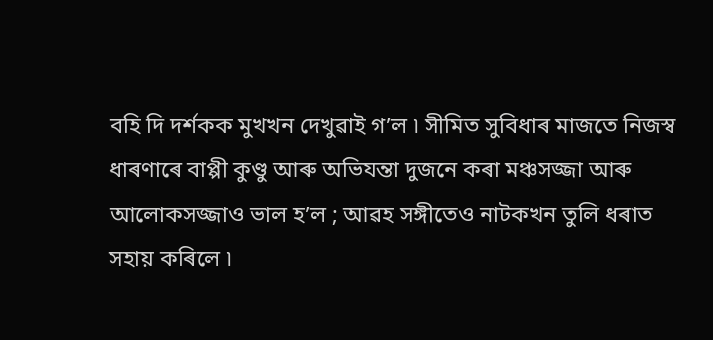বহি দি দৰ্শকক মুখখন দেখুৱাই গ’ল ৷ সীমিত সুবিধাৰ মাজতে নিজস্ব ধাৰণাৰে বাপ্পী কুণ্ডু আৰু অভিযন্তা দুজনে কৰা মঞ্চসজ্জা আৰু আলোকসজ্জাও ভাল হ’ল ; আৱহ সঙ্গীতেও নাটকখন তুলি ধৰাত সহায় কৰিলে ৷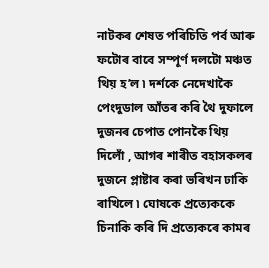নাটকৰ শেষত পৰিচিতি পৰ্ব আৰু ফটোৰ বাবে সম্পূৰ্ণ দলটো মঞ্চত থিয় হ’ল ৷ দৰ্শকে নেদেখাকৈ পেংদুডাল আঁতৰ কৰি থৈ দুফালে দুজনৰ চেপাত পোনকৈ থিয় দিলোঁ , আগৰ শাৰীত বহাসকলৰ দুজনে প্লাষ্টাৰ কৰা ভৰিখন ঢাকি ৰাখিলে ৷ ঘোষকে প্ৰত্যেককে চিনাকি কৰি দি প্ৰত্যেকৰে কামৰ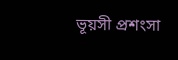ভূয়সী প্ৰশংসা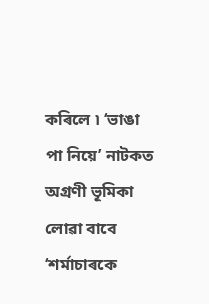কৰিলে ৷ ‘ভাঙা পা নিয়ে’ নাটকত অগ্ৰণী ভূমিকা লোৱা বাবে ‘শৰ্মাচাৰকে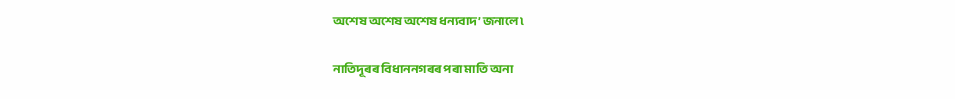অশেষ অশেষ অশেষ ধন্যবাদ’ জনালে ৷

নাতিদূৰৰ বিধাননগৰৰ পৰা মাতি অনা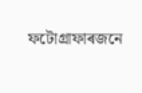ফটোগ্ৰাফাৰজনে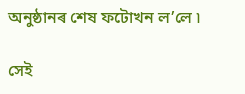অনুষ্ঠানৰ শেষ ফটোখন ল’লে ৷

সেই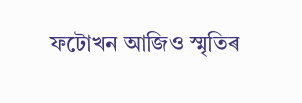ফটোখন আজিও স্মৃতিৰ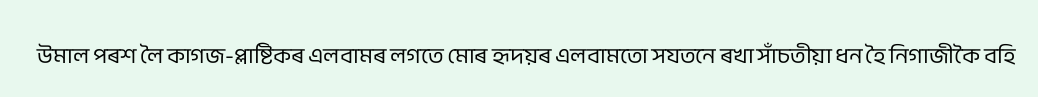উমাল পৰশ লৈ কাগজ-প্লাষ্টিকৰ এলবামৰ লগতে মোৰ হৃদয়ৰ এলবামতো সযতনে ৰখা সাঁচতীয়া ধন হৈ নিগাজীকৈ বহি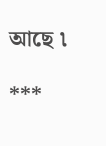আছে ৷

***